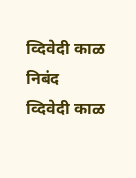व्दिवेदी काळ निबंद
व्दिवेदी काळ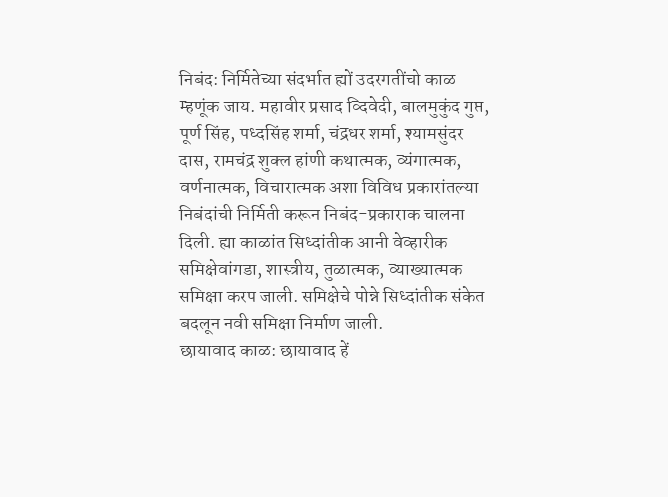निबंद: निर्मितेच्या संदर्भात ह्यों उदरगतींचो काळ म्हणूंक जाय. महावीर प्रसाद व्दिवेदी, बालमुकुंद गुप्त, पूर्ण सिंह, पध्दसिंह शर्मा, चंद्रधर शर्मा, श्यामसुंदर दास, रामचंद्र शुक्ल हांणी कथात्मक, व्यंगात्मक, वर्णनात्मक, विचारात्मक अशा विविध प्रकारांतल्या निबंदांची निर्मिती करून निबंद-प्रकाराक चालना दिली. ह्या काळांत सिध्दांतीक आनी वेव्हारीक समिक्षेवांगडा, शास्त्रीय, तुळात्मक, व्याख्यात्मक समिक्षा करप जाली. समिक्षेचे पोन्ने सिध्दांतीक संकेत बदलून नवी समिक्षा निर्माण जाली.
छायावाद काळ: छायावाद हें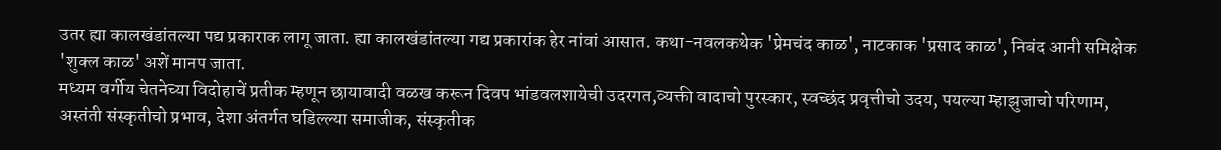उतर ह्या कालखंडांतल्या पद्य प्रकाराक लागू जाता. ह्या कालखंडांतल्या गद्य प्रकारांक हेर नांवां आसात. कथा-नवलकथेक 'प्रेमचंद काळ', नाटकाक 'प्रसाद काळ', निबंद आनी समिक्षेक 'शुक्ल काळ' अशें मानप जाता.
मध्यम वर्गीय चेतनेच्या विदोहाचें प्रतीक म्हणून छायावादी वळख करून दिवप भांडवलशायेची उदरगत,व्यक्ती वादाचो पुरस्कार, स्वच्छंद प्रवृत्तीचो उदय, पयल्या म्हाझुजाचो परिणाम, अस्तंती संस्कृतीचो प्रभाव, देशा अंतर्गत घडिल्ल्या समाजीक, संस्कृतीक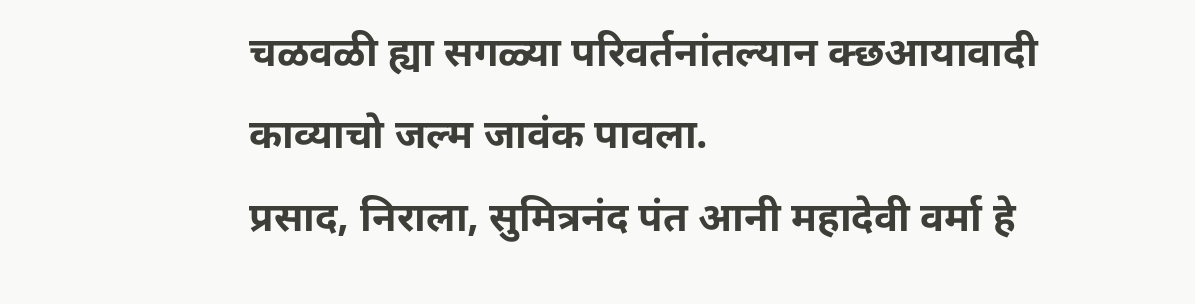चळवळी ह्या सगळ्या परिवर्तनांतल्यान क्छआयावादी काव्याचो जल्म जावंक पावला.
प्रसाद, निराला, सुमित्रनंद पंत आनी महादेवी वर्मा हे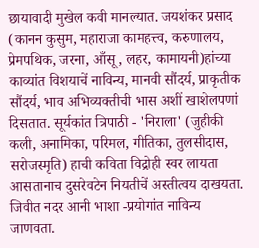छायावादी मुखेल कवी मानल्यात. जयशंकर प्रसाद (कानन कुसुम, महाराजा कामहत्त्व, करुणालय, प्रेमपथिक, जरना, आँसू, लहर, कामायनी)हांच्या काव्यांत विशयाचें नाविन्य, मानवी सौंदर्य, प्राकृतीक सौंदर्य, भाव अभिव्यक्तीची भास अशीं खाशेलपणां दिसतात. सूर्यकांत त्रिपाठी - 'निराला' (जुहीकी कली, अनामिका, परिमल, गीतिका, तुलसीदास, सरोजस्मृति) हाची कविता विद्रोही स्वर लायता आसतानाच दुसरेवटेन नियतीचें अस्तीत्वय दाखयता. जिवीत नदर आनी भाशा -प्रयोगांत नाविन्य जाणवता.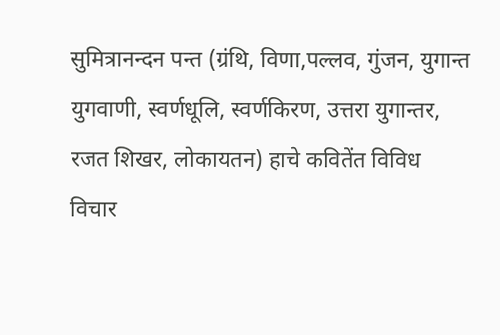सुमित्रानन्दन पन्त (ग्रंथि, विणा,पल्लव, गुंजन, युगान्त युगवाणी, स्वर्णधूलि, स्वर्णकिरण, उत्तरा युगान्तर, रजत शिखर, लोकायतन) हाचे कवितेंत विविध विचार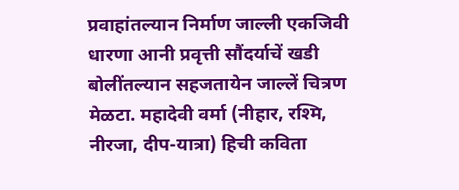प्रवाहांतल्यान निर्माण जाल्ली एकजिवी धारणा आनी प्रवृत्ती सौंदर्याचें खडी बोलींतल्यान सहजतायेन जाल्लें चित्रण मेळटा. महादेवी वर्मा (नीहार, रश्मि, नीरजा, दीप-यात्रा) हिची कविता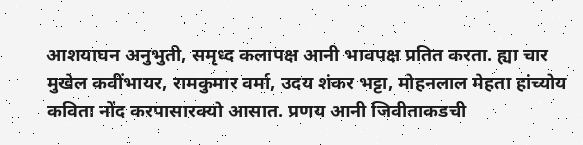आशयाघन अनुभुती, समृध्द कलापक्ष आनी भावपक्ष प्रतित करता. ह्या चार मुखेल कवींभायर, रामकुमार वर्मा, उदय शंकर भट्टा, मोहनलाल मेहता हांच्योय कविता नोंद करपासारक्यो आसात. प्रणय आनी जिवीताकडची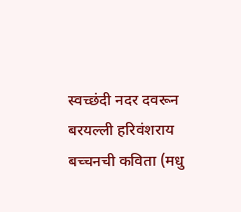स्वच्छंदी नदर दवरून बरयल्ली हरिवंशराय बच्चनची कविता (मधु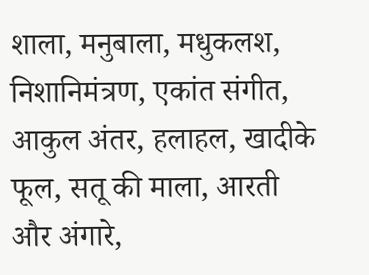शाला, मनुबाला, मधुकलश, निशानिमंत्रण, एकांत संगीत, आकुल अंतर, हलाहल, खादीके फूल, सतू की माला, आरती और अंगारे,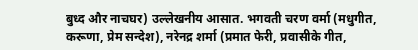बुध्द और नाचघर) उल्लेखनीय आसात. भगवती चरण वर्मा (मधुगीत, करूणा, प्रेम सन्देश), नरेनद्र शर्मा (प्रमात फेरी, प्रवासीके गीत,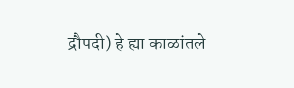द्रौपदी) हे ह्या काळांतले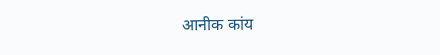आनीक कांय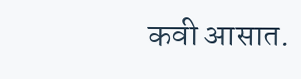कवी आसात.